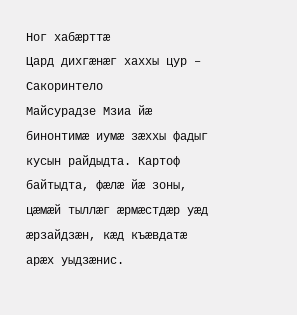Ног хабæрттæ
Цард дихгæнæг хаххы цур – Сакоринтело
Майсурадзе Мзиа йæ бинонтимæ иумæ зæххы фадыг кусын райдыдта. Картоф байтыдта, фæлæ йæ зоны, цæмæй тыллæг æрмæстдæр уæд æрзайдзæн, кæд къæвдатæ арæх уыдзæнис.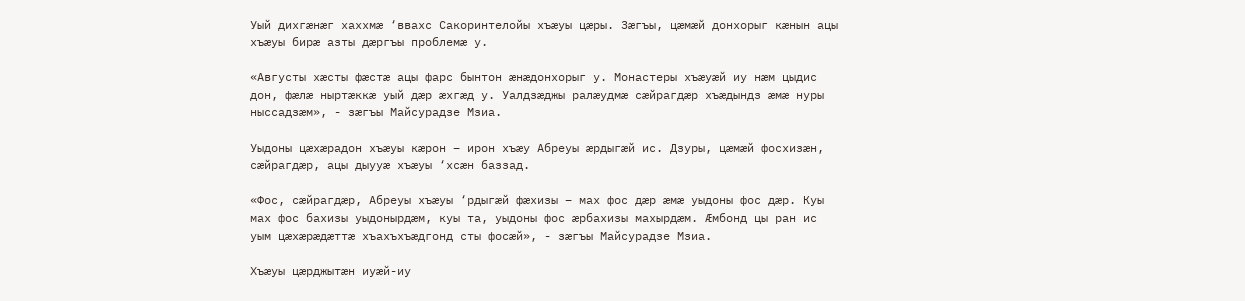Уый дихгæнæг хаххмæ ‘ввахс Сакоринтелойы хъæуы цæры. Зæгъы, цæмæй донхорыг кæнын ацы хъæуы бирæ азты дæргъы проблемæ у.

«Августы хæсты фæстæ ацы фарс бынтон æнæдонхорыг у. Монастеры хъæуæй иу нæм цыдис дон, фæлæ ныртæккæ уый дæр æхгæд у. Уалдзæджы ралæудмæ сæйрагдæр хъæдындз æмæ нуры ныссадзæм», - зæгъы Майсурадзе Мзиа.

Уыдоны цæхæрадон хъæуы кæрон – ирон хъæу Абреуы æрдыгæй ис. Дзуры, цæмæй фосхизæн, сæйрагдæр, ацы дыууæ хъæуы ‘хсæн баззад.

«Фос, сæйрагдæр, Абреуы хъæуы ‘рдыгæй фæхизы – мах фос дæр æмæ уыдоны фос дæр. Куы мах фос бахизы уыдонырдæм, куы та, уыдоны фос æрбахизы махырдæм. Æмбонд цы ран ис уым цæхæрæдæттæ хъахъхъæдгонд сты фосæй», - зæгъы Майсурадзе Мзиа.

Хъæуы цæрджытæн иуæй-иу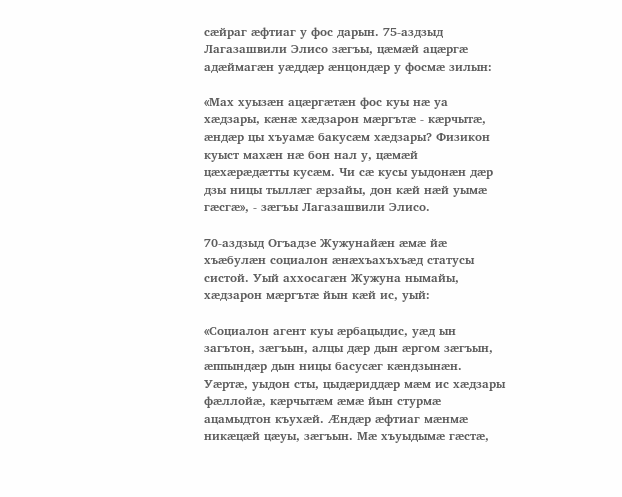сæйраг æфтиаг у фос дарын. 75-аздзыд Лагазашвили Элисо зæгъы, цæмæй ацæргæ адæймагæн уæддæр æнцондæр у фосмæ зилын:

«Мах хуызæн ацæргæтæн фос куы нæ уа хæдзары, кæнæ хæдзарон мæргътæ - кæрчытæ, æндæр цы хъуамæ бакусæм хæдзары? Физикон куыст махæн нæ бон нал у, цæмæй цæхæрæдæтты кусæм. Чи сæ кусы уыдонæн дæр дзы ницы тыллæг æрзайы, дон кæй нæй уымæ гæсгæ», - зæгъы Лагазашвили Элисо.

70-аздзыд Огъадзе Жужунайæн æмæ йæ хъæбулæн социалон æнæхъахъхъæд статусы систой. Уый аххосагæн Жужуна нымайы, хæдзарон мæргътæ йын кæй ис, уый:

«Социалон агент куы æрбацыдис, уæд ын загътон, зæгъын, алцы дæр дын æргом зæгъын, æппындæр дын ницы басусæг кæндзынæн. Уæртæ, уыдон сты, цыдæриддæр мæм ис хæдзары фæллойæ, кæрчытæм æмæ йын стурмæ ацамыдтон къухæй. Æндæр æфтиаг мæнмæ никæцæй цæуы, зæгъын. Мæ хъуыдымæ гæстæ,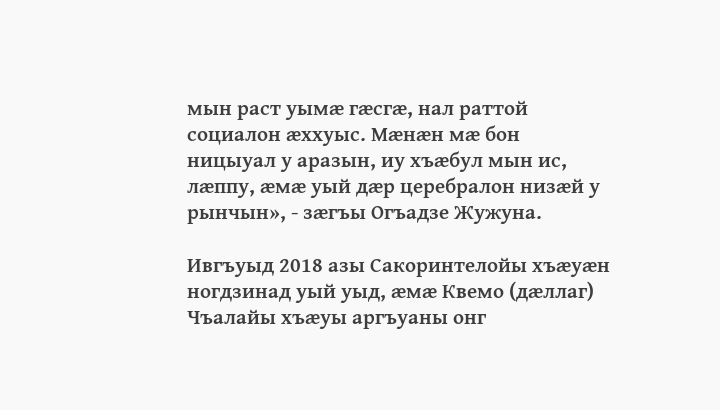мын раст уымæ гæсгæ, нал раттой социалон æххуыс. Мæнæн мæ бон ницыуал у аразын, иу хъæбул мын ис, лæппу, æмæ уый дæр церебралон низæй у рынчын», - зæгъы Огъадзе Жужуна.

Ивгъуыд 2018 азы Сакоринтелойы хъæуæн ногдзинад уый уыд, æмæ Квемо (дæллаг) Чъалайы хъæуы аргъуаны онг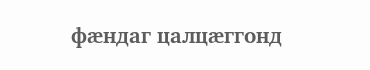фæндаг цалцæггонд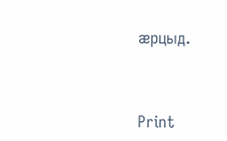æрцыд.



Print